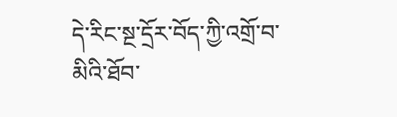དེ་རིང་སྔ་དྲོར་བོད་ཀྱི་འགྲོ་བ་མིའི་ཐོབ་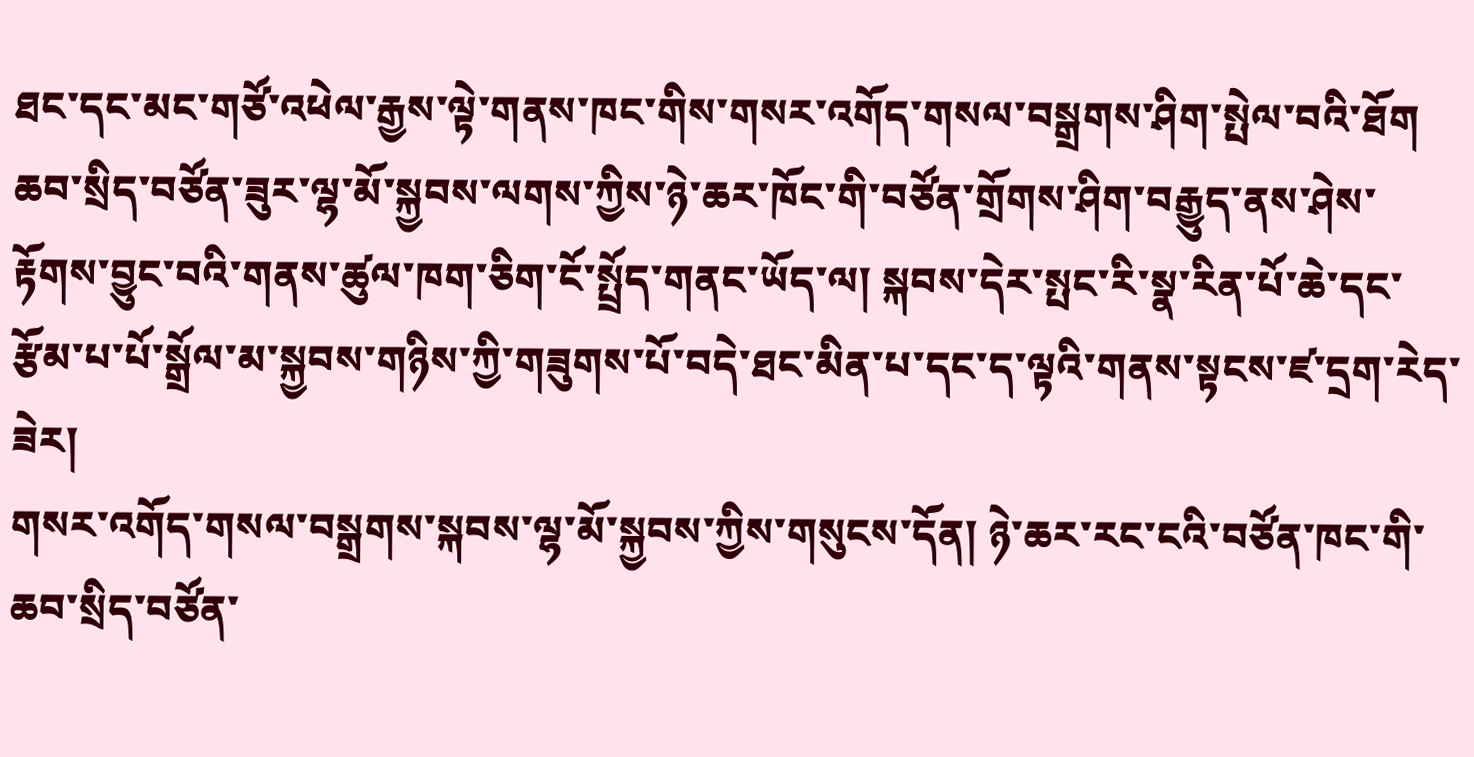ཐང་དང་མང་གཙོ་འཕེལ་རྒྱས་ལྟེ་གནས་ཁང་གིས་གསར་འགོད་གསལ་བསྒྲགས་ཤིག་སྤེལ་བའི་ཐོག ཆབ་སྲིད་བཙོན་ཟུར་ལྷ་མོ་སྐྱབས་ལགས་ཀྱིས་ཉེ་ཆར་ཁོང་གི་བཙོན་གྲོགས་ཤིག་བརྒྱུད་ནས་ཤེས་རྟོགས་བྱུང་བའི་གནས་ཚུལ་ཁག་ཅིག་ངོ་སྤྲོད་གནང་ཡོད་ལ། སྐབས་དེར་སྤང་རི་སྣ་རིན་པོ་ཆེ་དང་རྩོམ་པ་པོ་སྒྲོལ་མ་སྐྱབས་གཉིས་ཀྱི་གཟུགས་པོ་བདེ་ཐང་མིན་པ་དང་ད་ལྟའི་གནས་སྟངས་ཛ་དྲག་རེད་ཟེར།
གསར་འགོད་གསལ་བསྒྲགས་སྐབས་ལྷ་མོ་སྐྱབས་ཀྱིས་གསུངས་དོན། ཉེ་ཆར་རང་ངའི་བཙོན་ཁང་གི་ཆབ་སྲིད་བཙོན་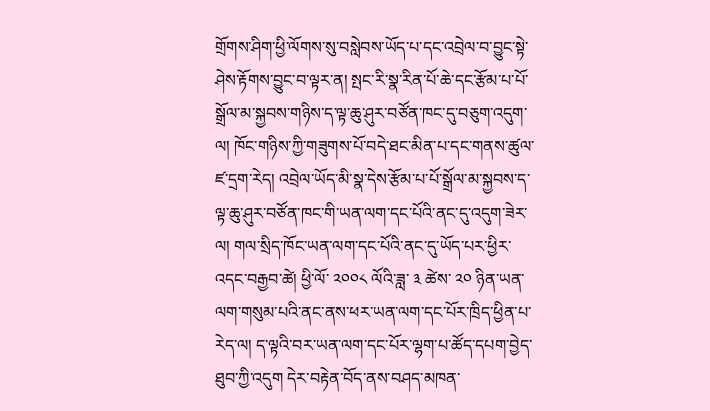གྲོགས་ཤིག་ཕྱི་ལོགས་སུ་བསླེབས་ཡོད་པ་དང་འབྲེལ་བ་བྱུང་སྟེ་ཤེས་རྟོགས་བྱུང་བ་ལྟར་ན། སྤང་རི་སྣ་རིན་པོ་ཆེ་དང་རྩོམ་པ་པོ་སྒྲོལ་མ་སྐྱབས་གཉིས་ད་ལྟ་ཆུ་ཤུར་བཙོན་ཁང་དུ་བཅུག་འདུག་ལ། ཁོང་གཉིས་ཀྱི་གཟུགས་པོ་བདེ་ཐང་མིན་པ་དང་གནས་ཚུལ་ཛ་དྲག་རེད། འབྲེལ་ཡོད་མི་སྣ་དེས་རྩོམ་པ་པོ་སྒྲོལ་མ་སྐྱབས་ད་ལྟ་ཆུ་ཤུར་བཙོན་ཁང་གི་ཡན་ལག་དང་པོའི་ནང་དུ་འདུག་ཟེར་ལ། གལ་སྲིད་ཁོང་ཡན་ལག་དང་པོའི་ནང་དུ་ཡོད་པར་ཕྱིར་འདང་བརྒྱབ་ཚེ། ཕྱི་ལོ་ ༢༠༠༨ ལོའི་ཟླ་ ༣ ཚེས་ ༢༠ ཉིན་ཡན་ལག་གསུམ་པའི་ནང་ནས་ཕར་ཡན་ལག་དང་པོར་ཁྲིད་ཕྱིན་པ་རེད་ལ། ད་ལྟའི་བར་ཡན་ལག་དང་པོར་ལྷག་པ་ཚོད་དཔག་བྱེད་ཐུབ་ཀྱི་འདུག དེར་བརྟེན་བོད་ནས་བཤད་མཁན་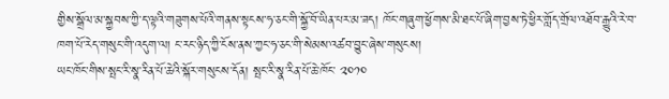གྱིས་སྒྲོལ་མ་སྐྱབས་ཀྱི་ད་ལྟའི་གཟུགས་པོའི་གནས་སྟངས་ཧ་ཅང་གི་སྐྱོ་བོ་ཡིན་པར་མ་ཟད། ཁོང་གཞུག་ཕྱོགས་མི་ཐང་པོ་ཞིག་བྱས་ཏེ་ཕྱིར་གློད་གྲོལ་འཐོབ་རྒྱུའི་རེ་བ་ཁག་པོ་རེད་གསུང་གི་འདུག་ལ། ང་རང་ཉིད་ཀྱི་ངོས་ནས་ཀྱང་ཧ་ཅང་གི་སེམས་འཚབ་བྱུང་ཞེས་གསུངས།
ཡང་ཁོང་གིས་སྤང་རི་སྣ་རིན་པོ་ཆེའི་སྐོར་གསུངས་དོན། སྤང་རི་སྣ་རིན་པོ་ཆེ་ཁོང་ ༢༠༡༠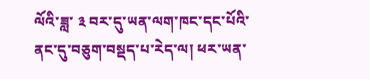ལོའི་ཟླ་ ༣ བར་དུ་ཡན་ལག་ཁང་དང་པོའི་ནང་དུ་བཅུག་བསྡད་པ་རེད་ལ། ཕར་ཡན་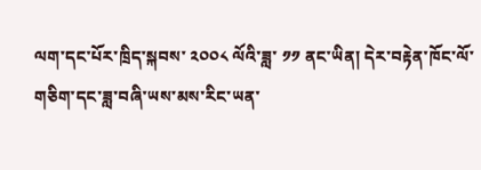ལག་དང་པོར་ཁྲིད་སྐབས་ ༢༠༠༨ ལོའི་ཟླ་ ༡༡ ནང་ཡིན། དེར་བརྟེན་ཁོང་ལོ་གཅིག་དང་ཟླ་བཞི་ཡས་མས་རིང་ཡན་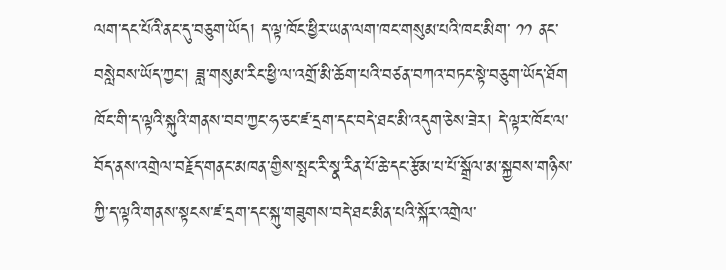ལག་དང་པོའི་ནང་དུ་བཅུག་ཡོད། ད་ལྟ་ཁོང་ཕྱིར་ཡན་ལག་ཁང་གསུམ་པའི་ཁང་མིག་ ༡༡ ནང་བསླེབས་ཡོད་ཀྱང་། ཟླ་གསུམ་རིང་ཕྱི་ལ་འགྲོ་མི་ཆོག་པའི་བཙན་བཀའ་བཏང་སྟེ་བཅུག་ཡོད་ཐོག ཁོང་གི་ད་ལྟའི་སྐུའི་གནས་བབ་ཀྱང་ཧ་ཅང་ཛ་དྲག་དང་བདེ་ཐང་མི་འདུག་ཅེས་ཟེར། དེ་ལྟར་ཁོང་ལ་བོད་ནས་འགྲེལ་བརྗོད་གནང་མཁན་གྱིས་སྤང་རི་སྣ་རིན་པོ་ཆེ་དང་རྩོམ་པ་པོ་སྒྲོལ་མ་སྐྱབས་གཉིས་ཀྱི་ད་ལྟའི་གནས་སྟངས་ཛ་དྲག་དང་སྐུ་གཟུགས་བདེ་ཐང་མིན་པའི་སྐོར་འགྲེལ་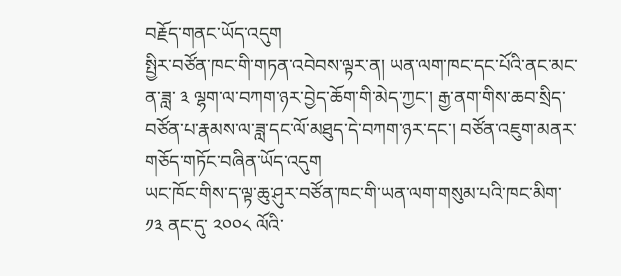བརྗོད་གནང་ཡོད་འདུག
སྤྱིར་བཙོན་ཁང་གི་གཏན་འབེབས་ལྟར་ན། ཡན་ལག་ཁང་དང་པོའི་ནང་མང་ན་ཟླ་ ༣ ལྷག་ལ་བཀག་ཉར་བྱེད་ཆོག་གི་མེད་ཀྱང་། རྒྱ་ནག་གིས་ཆབ་སྲིད་བཙོན་པ་རྣམས་ལ་ཟླ་དང་ལོ་མཐུད་དེ་བཀག་ཉར་དང་། བཙོན་འཇུག་མནར་གཅོད་གཏོང་བཞིན་ཡོད་འདུག
ཡང་ཁོང་གིས་ད་ལྟ་ཆུ་ཤུར་བཙོན་ཁང་གི་ཡན་ལག་གསུམ་པའི་ཁང་མིག་ ༡༣ ནང་དུ་ ༢༠༠༨ ལོའི་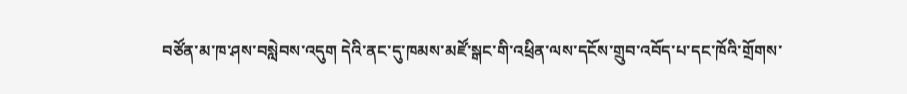བཙོན་མ་ཁ་ཤས་བསླེབས་འདུག དེའི་ནང་དུ་ཁམས་མཛོ་སྒང་གི་འཕྲིན་ལས་དངོས་གྲུབ་འབོད་པ་དང་ཁོའི་གྲོགས་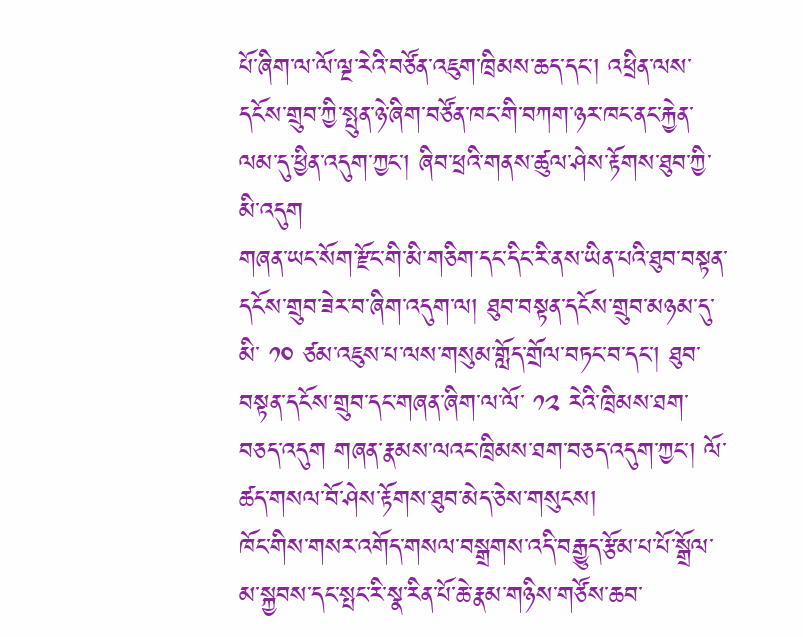པོ་ཞིག་ལ་ལོ་ལྔ་རེའི་བཙོན་འཇུག་ཁྲིམས་ཆད་དང་། འཕྲིན་ལས་དངོས་གྲུབ་ཀྱི་སྤུན་ཉེ་ཞིག་བཙོན་ཁང་གི་བཀག་ཉར་ཁང་ནང་རྐྱེན་ལམ་དུ་ཕྱིན་འདུག་ཀྱང་། ཞིབ་ཕྲའི་གནས་ཚུལ་ཤེས་རྟོགས་ཐུབ་ཀྱི་མི་འདུག
གཞན་ཡང་སོག་རྫོང་གི་མི་གཅིག་དང་དིང་རི་ནས་ཡིན་པའི་ཐུབ་བསྟན་དངོས་གྲུབ་ཟེར་བ་ཞིག་འདུག་ལ། ཐུབ་བསྟན་དངོས་གྲུབ་མཉམ་དུ་མི་ ༡༠ ཙམ་འཇུས་པ་ལས་གསུམ་གློད་གྲོལ་བཏང་བ་དང་། ཐུབ་བསྟན་དངོས་གྲུབ་དང་གཞན་ཞིག་ལ་ལོ་ ༡༢ རེའི་ཁྲིམས་ཐག་བཅད་འདུག གཞན་རྣམས་ལའང་ཁྲིམས་ཐག་བཅད་འདུག་ཀྱང་། ལོ་ཚད་གསལ་བོ་ཤེས་རྟོགས་ཐུབ་མེད་ཅེས་གསུངས།
ཁོང་གིས་གསར་འགོད་གསལ་བསྒྲགས་འདི་བརྒྱུད་རྩོམ་པ་པོ་སྒྲོལ་མ་སྐྱབས་དང་སྤང་རི་སྣ་རིན་པོ་ཆེ་རྣམ་གཉིས་གཙོས་ཆབ་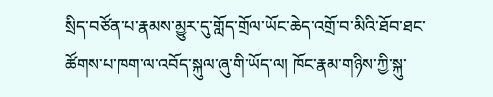སྲིད་བཙོན་པ་རྣམས་མྱུར་དུ་གློད་གྲོལ་ཡོང་ཆེད་འགྲོ་བ་མིའི་ཐོབ་ཐང་ཚོགས་པ་ཁག་ལ་འབོད་སྐུལ་ཞུ་གི་ཡོད་ལ། ཁོང་རྣམ་གཉིས་ཀྱི་སྐུ་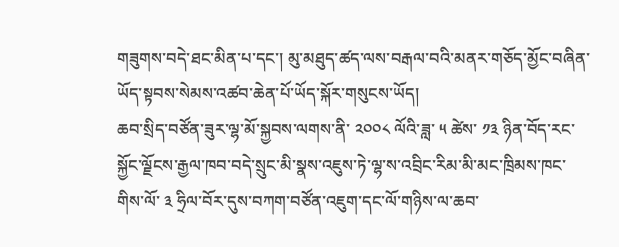གཟུགས་བདེ་ཐང་མིན་པ་དང་། མུ་མཐུད་ཚད་ལས་བརྒལ་བའི་མནར་གཅོད་མྱོང་བཞིན་ཡོད་སྟབས་སེམས་འཚབ་ཆེན་པོ་ཡོད་སྐོར་གསུངས་ཡོད།
ཆབ་སྲིད་བཙོན་ཟུར་ལྷ་མོ་སྐྱབས་ལགས་ནི་ ༢༠༠༨ ལོའི་ཟླ་ ༥ ཚེས་ ༡༣ ཉིན་བོད་རང་སྐྱོང་ལྗོངས་རྒྱལ་ཁབ་བདེ་སྲུང་མི་སྣས་འཇུས་ཏེ་ལྷ་ས་འབྲིང་རིམ་མི་མང་ཁྲིམས་ཁང་གིས་ལོ་ ༣ ཧྲིལ་བོར་དུས་བཀག་བཙོན་འཇུག་དང་ལོ་གཉིས་ལ་ཆབ་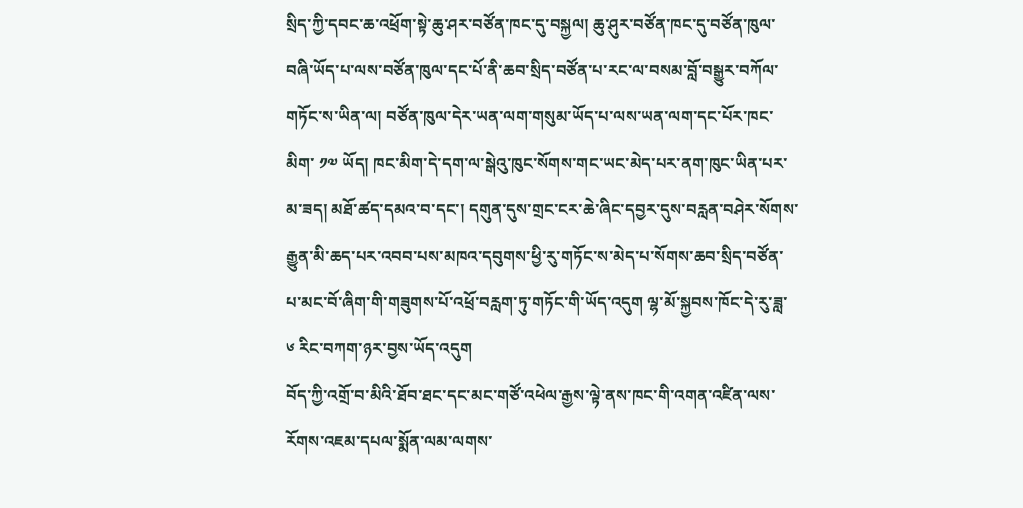སྲིད་ཀྱི་དབང་ཆ་འཕྲོག་སྟེ་ཆུ་ཤར་བཙོན་ཁང་དུ་བསྐྱལ། ཆུ་ཤུར་བཙོན་ཁང་དུ་བཙོན་ཁུལ་བཞི་ཡོད་པ་ལས་བཙོན་ཁུལ་དང་པོ་ནི་ཆབ་སྲིད་བཙོན་པ་རང་ལ་བསམ་བློ་བསྒྱུར་བཀོལ་གཏོང་ས་ཡིན་ལ། བཙོན་ཁུལ་དེར་ཡན་ལག་གསུམ་ཡོད་པ་ལས་ཡན་ལག་དང་པོར་ཁང་མིག་ ༡༧ ཡོད། ཁང་མིག་དེ་དག་ལ་སྒེའུ་ཁུང་སོགས་གང་ཡང་མེད་པར་ནག་ཁུང་ཡིན་པར་མ་ཟད། མཐོ་ཚད་དམའ་བ་དང་། དགུན་དུས་གྲང་ངར་ཆེ་ཞིང་དབྱར་དུས་བརླན་བཤེར་སོགས་རྒྱུན་མི་ཆད་པར་འབབ་པས་མཁའ་དབུགས་ཕྱི་རུ་གཏོང་ས་མེད་པ་སོགས་ཆབ་སྲིད་བཙོན་པ་མང་བོ་ཞིག་གི་གཟུགས་པོ་འཕྲོ་བརླག་ཏུ་གཏོང་གི་ཡོད་འདུག ལྷ་མོ་སྐྱབས་ཁོང་དེ་རུ་ཟླ་ ༦ རིང་བཀག་ཉར་བྱས་ཡོད་འདུག
བོད་ཀྱི་འགྲོ་བ་མིའི་ཐོབ་ཐང་དང་མང་གཙོ་འཕེལ་རྒྱས་ལྟེ་ནས་ཁང་གི་འགན་འཛིན་ལས་རོགས་འཇམ་དཔལ་སྨོན་ལམ་ལགས་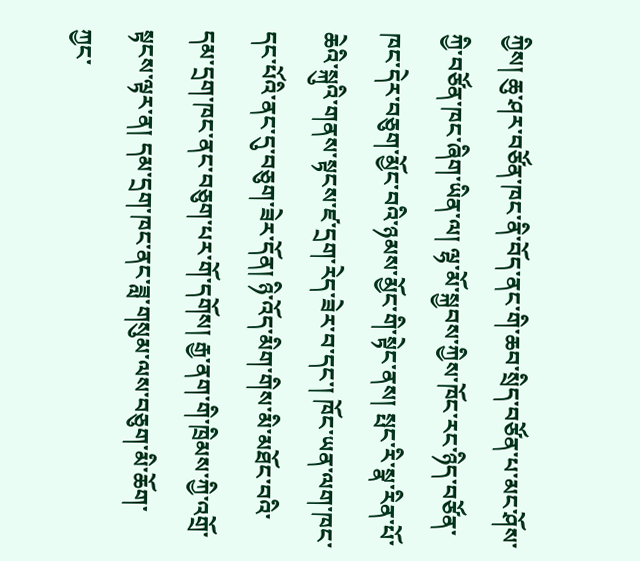ཀྱིས། ཆུ་ཤར་བཙོན་ཁང་ནི་བོད་ནང་གི་ཆབ་སྲིད་བཙོན་པ་མང་ཤོས་ཀྱི་བཙོན་ཁང་ཞིག་ཡིན་ལ། ལྷ་མོ་སྐྱབས་ཀྱིས་ཁོང་རང་ཉིད་བཙོན་ཁང་དེར་བཅུག་མྱོང་བའི་ཉམས་མྱོང་གི་སྟེང་ནས། སྤང་རི་སྣ་རིན་པོ་ཆེའི་སྐུའི་གནས་སྟངས་ཛ་དྲག་རེད་ཟེར་བ་དང་། ཁོང་ཡན་ལག་ཁང་དང་པོའི་ནང་དུ་བཅུག་ཟེར་དོན། ཉི་འོད་མིག་གིས་མི་མཐོང་བའི་དམ་དྲག་ཁང་ནང་བཅུག་པར་གོ་དགོས། རྒྱ་ནག་གི་ཁྲིམས་ཀྱི་འགྲོ་སྟངས་ལྟར་ན། དམ་དྲག་ཁང་ནང་ཟླ་གསུམ་ལས་བཅུག་མི་ཆོག་ཀྱང་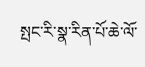སྤང་རི་སྣ་རིན་པོ་ཆེ་ལོ་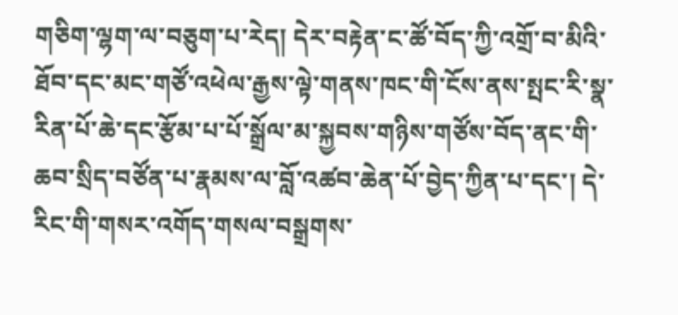གཅིག་ལྷག་ལ་བཅུག་པ་རེད། དེར་བརྟེན་ང་ཚོ་བོད་ཀྱི་འགྲོ་བ་མིའི་ཐོབ་དང་མང་གཙོ་འཕེལ་རྒྱས་ལྟེ་གནས་ཁང་གི་ངོས་ནས་སྤང་རི་སྣ་རིན་པོ་ཆེ་དང་རྩོམ་པ་པོ་སྒྲོལ་མ་སྐྱབས་གཉིས་གཙོས་བོད་ནང་གི་ཆབ་སྲིད་བཙོན་པ་རྣམས་ལ་བློ་འཚབ་ཆེན་པོ་བྱེད་ཀྱིན་པ་དང་། དེ་རིང་གི་གསར་འགོད་གསལ་བསྒྲགས་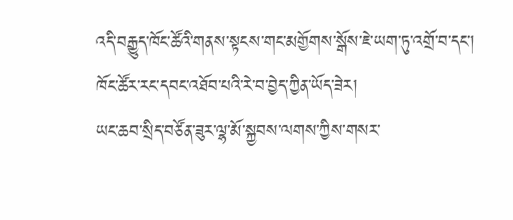འདི་བརྒྱུད་ཁོང་ཚོའི་གནས་སྟངས་གང་མགྱོགས་སྒོས་ཇེ་ཡག་ཏུ་འགྲོ་བ་དང་། ཁོང་ཚོར་རང་དབང་འཐོབ་པའི་རེ་བ་བྱེད་ཀྱིན་ཡོད་ཟེར།
ཡང་ཆབ་སྲིད་བཙོན་ཟུར་ལྷ་མོ་སྐྱབས་ལགས་ཀྱིས་གསར་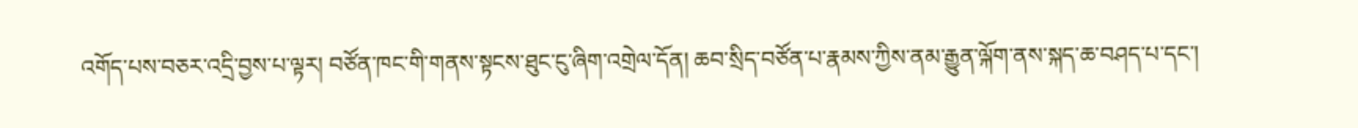འགོད་པས་བཅར་འདྲི་བྱས་པ་ལྟར། བཙོན་ཁང་གི་གནས་སྟངས་ཐུང་ངུ་ཞིག་འགྲེལ་དོན། ཆབ་སྲིད་བཙོན་པ་རྣམས་ཀྱིས་ནམ་རྒྱུན་ལྐོག་ནས་སྐད་ཆ་བཤད་པ་དང་།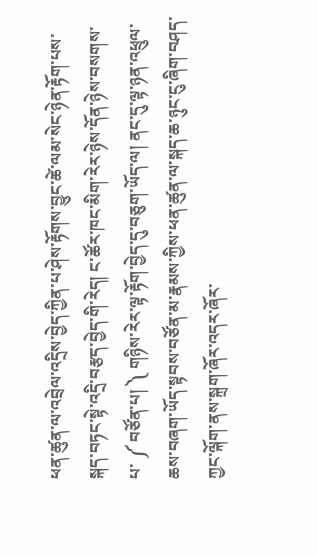ཕན་ཚུན་ལ་འབྲེལ་འདྲིས་བྱེད་ཀྱིན་པ་ཤེས་རྟོགས་བྱུང་ཚེ་ལམ་སེང་ཉེན་རྟོག་པས་སྐད་བཏང་སྟེ་འདྲི་བརྩད་བྱེད་གི་རེད། ང་ཚོར་ཁང་མིག་རེར་ཉེས་དོན་ཉེས་བསགས་པ་ ༼ བཙོན་པ། ༽ གཉིས་རེར་ལྟ་རྟོག་བྱེད་དུ་བཅུག་ཡོད་ལ། ནང་དུ་ལྟ་ཉན་འཕྲུལ་ཆས་བཞག་ཡོད་སྟབས་བཙོན་མ་རྣམས་ཀྱིས་ཕན་ཚུན་ལ་སྐད་ཆ་ཉུང་ངུ་ཞིག་བཤད་ཀྱང་ལྐོག་ནས་སྐྲག་ཞོར་འདར་ཞོར་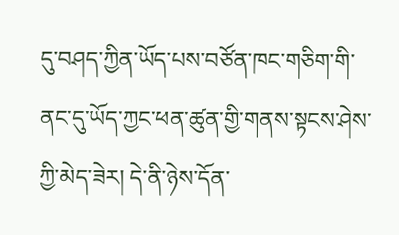དུ་བཤད་ཀྱིན་ཡོད་པས་བཙོན་ཁང་གཅིག་གི་ནང་དུ་ཡོད་ཀྱང་ཕན་ཚུན་གྱི་གནས་སྟངས་ཤེས་ཀྱི་མེད་ཟེར། དེ་ནི་ཉེས་དོན་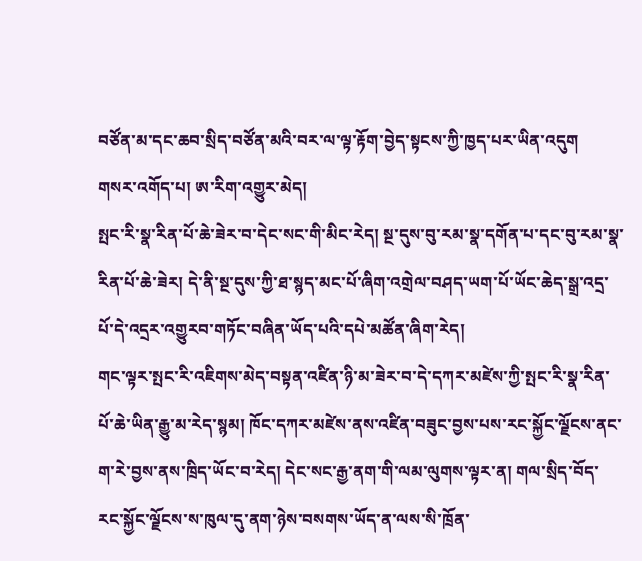བཙོན་མ་དང་ཆབ་སྲིད་བཙོན་མའི་བར་ལ་ལྟ་རྟོག་བྱེད་སྟངས་ཀྱི་ཁྱད་པར་ཡིན་འདུག
གསར་འགོད་པ། ཨ་རིག་འགྱུར་མེད།
སྤང་རི་སྣ་རིན་པོ་ཆེ་ཟེར་བ་དེང་སང་གི་མིང་རེད། སྔ་དུས་བུ་རམ་སྣ་དགོན་པ་དང་བུ་རམ་སྣ་རིན་པོ་ཆེ་ཟེར། དེ་ནི་སྔ་དུས་ཀྱི་ཐ་སྙད་མང་པོ་ཞིག་འགྲེལ་བཤད་ཡག་པོ་ཡོང་ཆེད་སྒྲ་འདྲ་པོ་དེ་འདྲར་འགྱུརབ་གཏོང་བཞིན་ཡོད་པའི་དཔེ་མཚོན་ཞིག་རེད།
གང་ལྟར་སྤང་རི་འཇིགས་མེད་བསྟན་འཛིན་ཉི་མ་ཟེར་བ་དེ་དཀར་མཛེས་ཀྱི་སྤང་རི་སྣ་རིན་པོ་ཆེ་ཡིན་རྒྱུ་མ་རེད་སྙམ། ཁོང་དཀར་མཛེས་ནས་འཛིན་བཟུང་བྱས་པས་རང་སྐྱོང་ལྗོངས་ནང་ག་རེ་བྱས་ནས་ཁྲིད་ཡོང་བ་རེད། དེང་སང་རྒྱ་ནག་གི་ལམ་ལུགས་ལྟར་ན། གལ་སྲིད་བོད་རང་སྐྱོང་ལྗོངས་ས་ཁུལ་དུ་ནག་ཉེས་བསགས་ཡོད་ན་ལས་སི་ཁྲོན་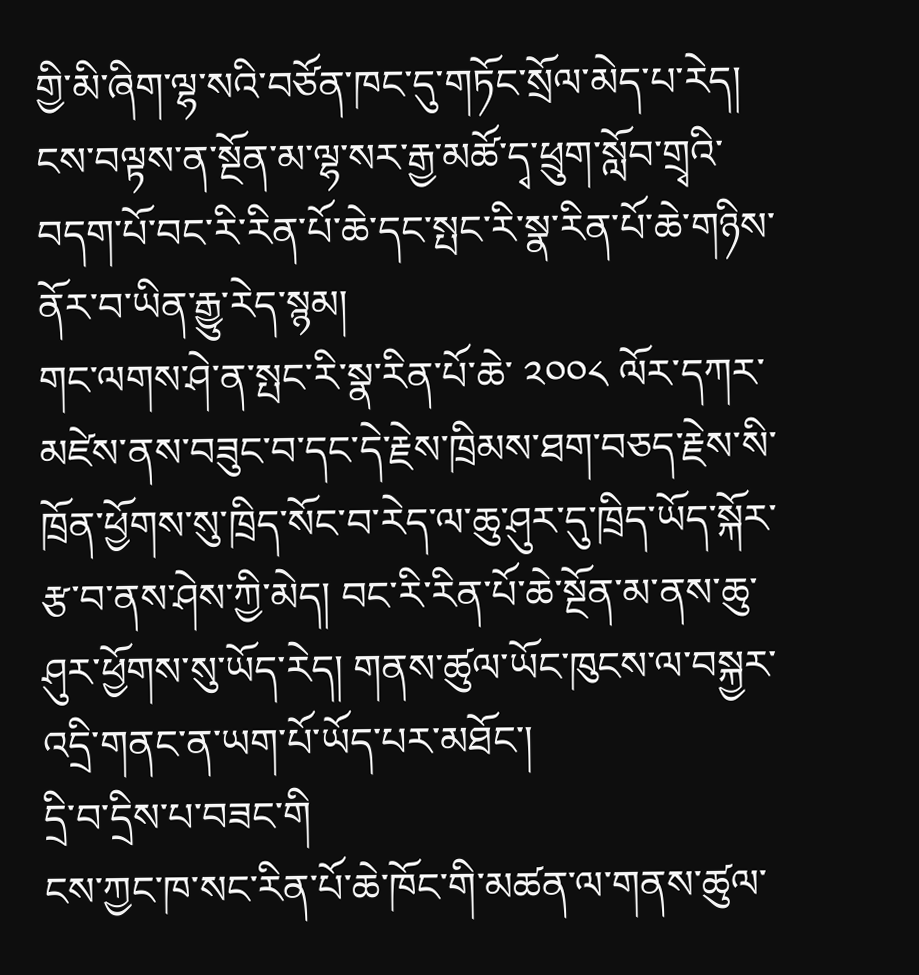གྱི་མི་ཞིག་ལྷ་སའི་བཙོན་ཁང་དུ་གཏོང་སྲོལ་མེད་པ་རེད།
ངས་བལྟས་ན་སྔོན་མ་ལྷ་སར་རྒྱ་མཚོ་དྭ་ཕྲུག་སློབ་གྲྭའི་བདག་པོ་བང་རི་རིན་པོ་ཆེ་དང་སྤང་རི་སྣ་རིན་པོ་ཆེ་གཉིས་ནོར་བ་ཡིན་རྒྱུ་རེད་སྙམ།
གང་ལགས་ཤེ་ན་སྤང་རི་སྣ་རིན་པོ་ཆེ་ ༢༠༠༨ ལོར་དཀར་མཛེས་ནས་བཟུང་བ་དང་དེ་རྗེས་ཁྲིམས་ཐག་བཅད་རྗེས་སི་ཁྲོན་ཕྱོགས་སུ་ཁྲིད་སོང་བ་རེད་ལ་ཆུ་ཤུར་དུ་ཁྲིད་ཡོད་སྐོར་རྩ་བ་ནས་ཤེས་ཀྱི་མེད། བང་རི་རིན་པོ་ཆེ་སྔོན་མ་ནས་ཆུ་ཤུར་ཕྱོགས་སུ་ཡོད་རེད། གནས་ཚུལ་ཡོང་ཁུངས་ལ་བསྐྱར་འདྲི་གནང་ན་ཡག་པོ་ཡོད་པར་མཐོང་།
དྲི་བ་དྲིས་པ་བཟང་གི
ངས་ཀྱང་ཁ་སང་རིན་པོ་ཆེ་ཁོང་གི་མཚན་ལ་གནས་ཚུལ་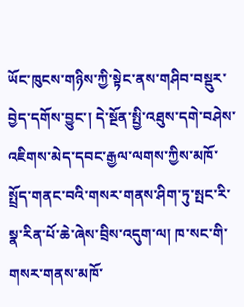ཡོང་ཁུངས་གཉིས་ཀྱི་སྟེང་ནས་གཤིབ་བསྡུར་བྱེད་དགོས་བྱུང་། དེ་སྔོན་སྤྱི་འཐུས་དགེ་བཤེས་འཇིགས་མེད་དབང་རྒྱལ་ལགས་ཀྱིས་མཁོ་སྤྲོད་གནང་བའི་གསར་གནས་ཤིག་ཏུ་སྤང་རི་སྣ་རིན་པོ་ཆེ་ཞེས་བྲིས་འདུག་ལ། ཁ་སང་གི་གསར་གནས་མཁོ་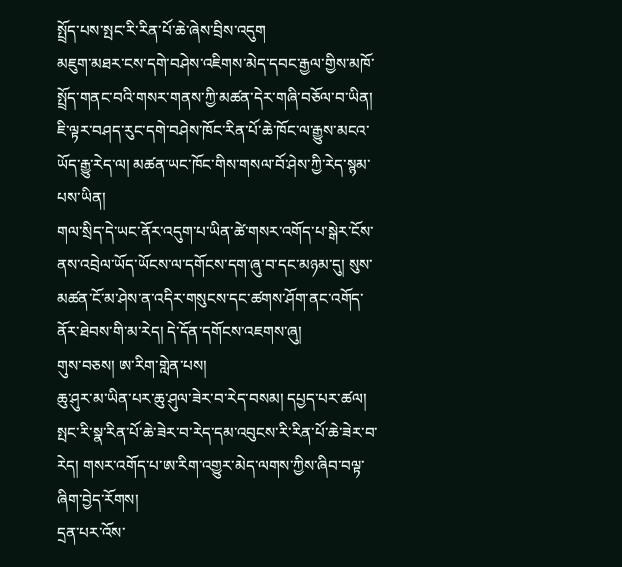སྤྲོད་པས་སྤང་རི་རིན་པོ་ཆེ་ཞེས་བྲིས་འདུག
མཇུག་མཐར་ངས་དགེ་བཤེས་འཇིགས་མེད་དབང་རྒྱལ་གྱིས་མཁོ་སྤྲོད་གནང་བའི་གསར་གནས་ཀྱི་མཚན་དེར་གཞི་བཅོལ་བ་ཡིན། ཇི་ལྟར་བཤད་རུང་དགེ་བཤེས་ཁོང་རིན་པོ་ཆེ་ཁོང་ལ་རྒྱུས་མངའ་ཡོད་རྒྱུ་རེད་ལ། མཚན་ཡང་ཁོང་གིས་གསལ་བོ་ཤེས་ཀྱི་རེད་སྙམ་པས་ཡིན།
གལ་སྲིད་དེ་ཡང་ནོར་འདུག་པ་ཡིན་ཚེ་གསར་འགོད་པ་སྒེར་ངོས་ནས་འབྲེལ་ཡོད་ཡོངས་ལ་དགོངས་དག་ཞུ་བ་དང་མཉམ་དུ། སུས་མཚན་ངོ་མ་ཤེས་ན་འདིར་གསུངས་དང་ཚགས་ཤོག་ནང་འགོད་ནོར་ཐེབས་གི་མ་རེད། དེ་དོན་དགོངས་འཇགས་ཞུ།
གུས་བཅས། ཨ་རིག་གླེན་པས།
ཆུ་ཤུར་མ་ཡིན་པར་ཆུ་ཤུལ་ཟེར་བ་རེད་བསམ། དཔྱད་པར་ཚལ།
སྤང་རི་སྣ་རིན་པོ་ཆེ་ཟེར་བ་རེད་དམ་འབུངས་རི་རིན་པོ་ཆེ་ཟེར་བ་རེད། གསར་འགོད་པ་ཨ་རིག་འགྱུར་མེད་ལགས་ཀྱིས་ཞིབ་བལྟ་ཞིག་བྱེད་རོགས།
དྲན་པར་འོས་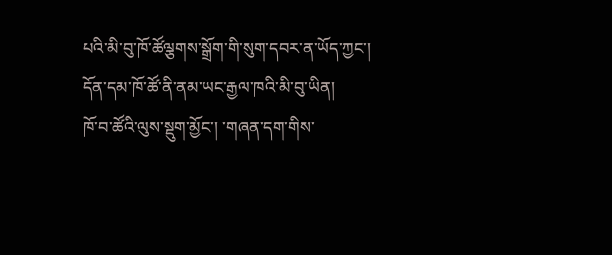པའི་མི་བུ་ཁོ་ཚོལྕགས་སྒྲོག་གི་སུག་དབར་ན་ཡོད་ཀྱང་། དོན་དམ་ཁོ་ཚོ་ནི་ནམ་ཡང་རྒྱལ་ཁའི་མི་བུ་ཡིན།
ཁོ་བ་ཚོའི་ལུས་སྡུག་མྱོང་། ་གཞན་དག་གིས་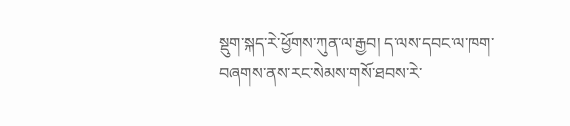སྡུག་སྐད་རེ་ཕྱོགས་ཀུན་ལ་རྒྱབ། ད་ལས་དབང་ལ་ཁག་བཞགས་ནས་རང་སེམས་གསོ་ཐབས་རེ་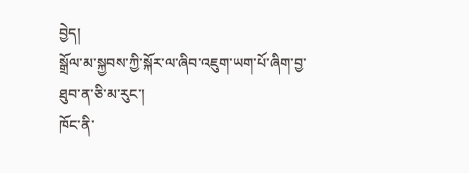བྱེད།
སྒྲོལ་མ་སྐྱབས་ཀྱི་སྐོར་ལ་ཞིབ་འཇུག་ཡག་པོ་ཞིག་བྱ་ཐུབ་ན་ཅི་མ་རུང་།
ཁོང་ནི་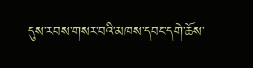དུས་རབས་གསར་བའི་མཁས་དབང་དགེ་ཆོས་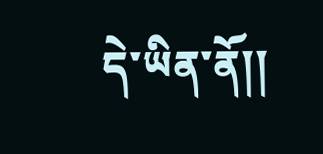དེ་ཡིན་ནོ།།